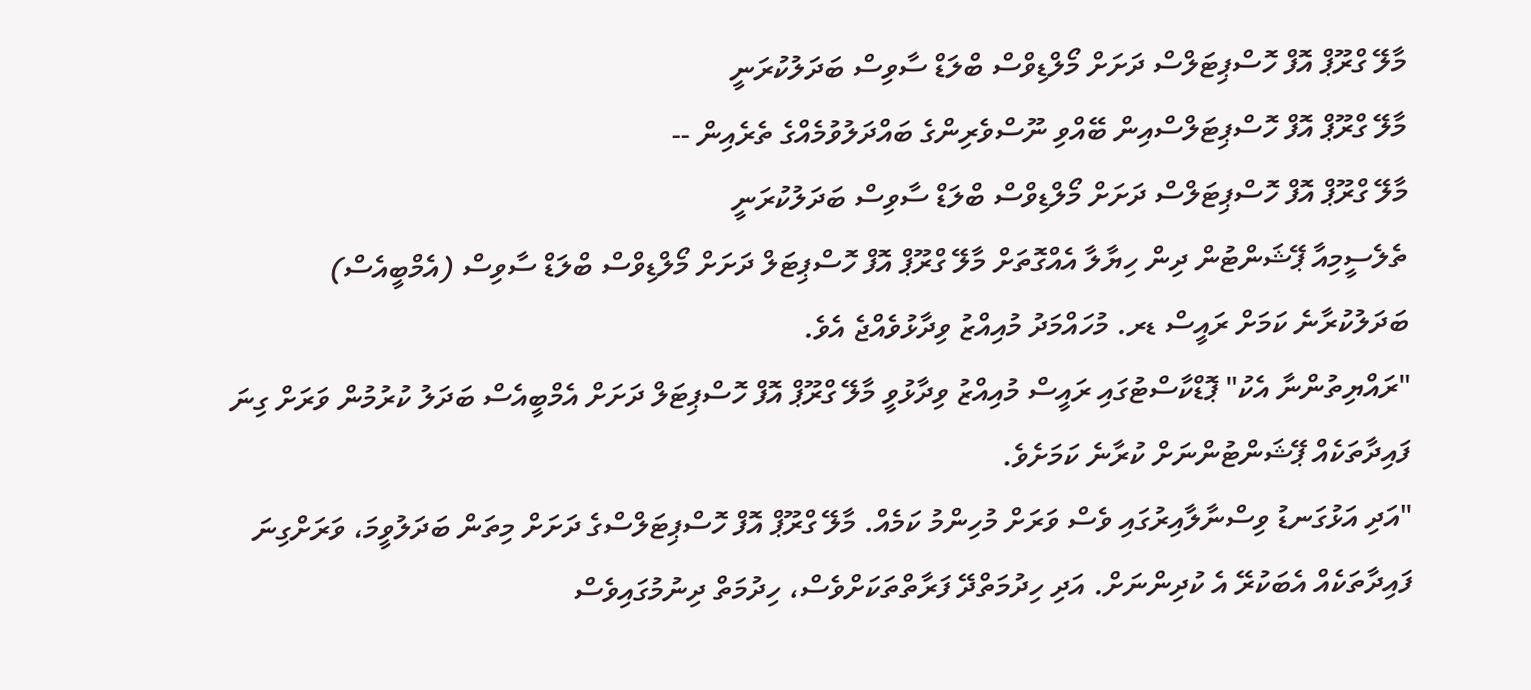މާލޭ ގްރޫޕް އޮފް ހޮސްޕިޓަލްސް ދަށަށް މޯލްޑިވްސް ބްލަޑް ސާވިސް ބަދަލުކުރަނީ
މާލޭ ގްރޫޕް އޮފް ހޮސްޕިޓަލްސްއިން ބޭއްވި ނޫސްވެރިންގެ ބައްދަލުވުމެއްގެ ތެރެއިން --
މާލޭ ގްރޫޕް އޮފް ހޮސްޕިޓަލްސް ދަށަށް މޯލްޑިވްސް ބްލަޑް ސާވިސް ބަދަލުކުރަނީ
ތެލެސީމިއާ ޕޭޝަންޓުން ދިން ހިޔާލާ އެއްގޮތަށް މާލޭ ގްރޫޕް އޮފް ހޮސްޕިޓަލް ދަށަށް މޯލްޑިވްސް ބްލަޑް ސާވިސް (އެމްބީއެސް) ބަދަލުކުރާނެ ކަމަށް ރައީސް ޑރ. މުހައްމަދު މުއިއްޒު ވިދާޅުވެއްޖެ އެވެ.
"ރައްޔިތުންނާ އެކު" ޕޮޑްކާސްޓުގައި ރައީސް މުއިއްޒު ވިދާޅުވީ މާލޭ ގްރޫޕް އޮފް ހޮސްޕިޓަލް ދަށަށް އެމްބީއެސް ބަދަލު ކުރުމުން ވަރަށް ގިނަ ފައިދާތަކެއް ޕޭޝަންޓުންނަށް ކުރާނެ ކަމަށެވެ.
"އަދި އަޅުގަނޑު ވިސްނާލާއިރުގައި ވެސް ވަރަށް މުހިންމު ކަމެއް. މާލޭ ގްރޫޕް އޮފް ހޮސްޕިޓަލްސްގެ ދަށަށް މިތަން ބަދަލުވީމަ، ވަރަށްގިނަ ފައިދާތަކެއް އެބަކުރޭ އެ ކުދިންނަށް. އަދި ހިދުމަތްދޭ ފަރާތްތަކަށްވެސް، ހިދުމަތް ދިނުމުގައިވެސް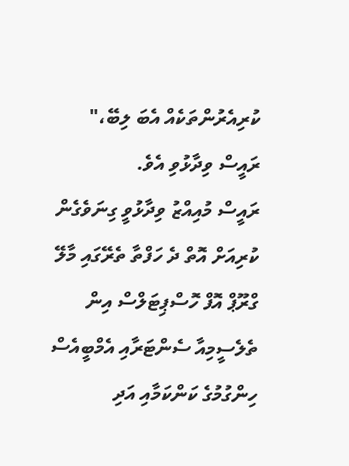ކުރިއެރުންތަކެއް އެބަ ލިބޭ،" ރައީސް ވިދާޅުވި އެވެ.
ރައީސް މުއިއްޒު ވިދާޅުވީ ގިނަވެގެން ކުރިއަށް އޮތް ދެ ހަފްތާ ތެރޭގައި މާލޭ ގްރޫޕް އޮފް ހޮސްޕިޓަލްސް އިން ތެލެސީމިއާ ސެންޓަރާއި އެމްބީއެސް ހިންގުމުގެ ކަންކަމާއި އަދި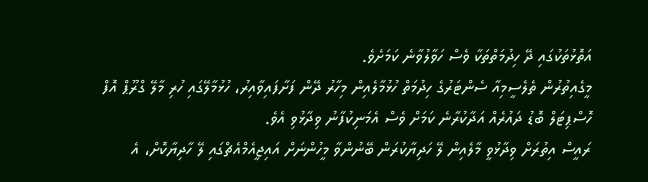އަތޮޅުތަކުގައި ދޭ ހިދުމަތްތަކާ ވެސް ހަވާލުވާނެ ކަމަށެވެ.
މީގެއިތުރުން ތެލެސީމިއާ ސެންޓަރުގެ ހިދުމަތް ހުޅުމާލެއިން މިހާރު ދޭން ފަށާފައިވާއިރު، ހުޅުމާލޭގައި ހުރި މާލޭ ގްރޫޕް އޮފް ހޮސްޕިޓަލް ބޮޑު ދައުރެއް އަދާކުރާނެ ކަމަށް ވެސް އެމަނިކުފާނު ވިދާޅުވި އެވެ.
ރައީސް އިތުރަށް ވިދާޅުވީ މާލެއިން ލޭ ހަދިޔާކުރަން ބޭނުންވާ މީހުންނަށް އައިޖީއެމްއެޗްގައި ލޭ ހާދިޔާކޮށް، އެ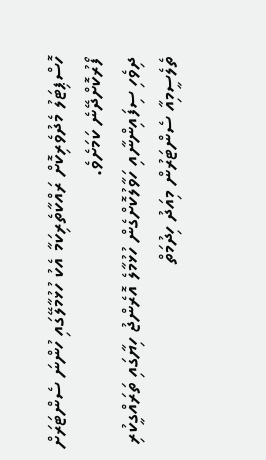ހޮސްޕިޓަލު މެދުވެރިކޮށް ރައްކާތެރިކަމާ އެކު ހުޅުމާލޭގައި ހުންނަ ސެންޓަރަށް ފޯރުކޮށްދޭނެ ކަމަށެވެ.
ދިވެހި ސިފައިންނާއި ހަވާލުކޮށްގެން ހުޅުމާލެ އޮރެންޖު ހިޔާގައި ތަރައްގީކުރި ތެލެސީމިއާ ސެންޓަރުން މިއަދު ހިދުމަތް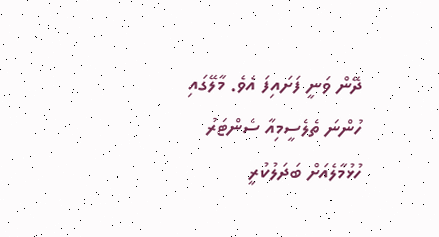ދޭން ވަނީ ފަށައިފަ އެވެ. މާލޭގައި ހުންނަ ތެލެސީމިއާ ސެންޓަރު ހުޅުމާލެއަށް ބަދަލުކުރީ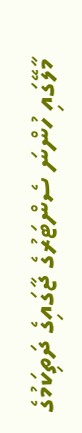މާލޭގައި ހުންނަ ސެންޓަރުގެ ޖާގައިގެ ދަތިކަމުގެ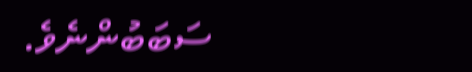ސަބަބުންނެވެ.